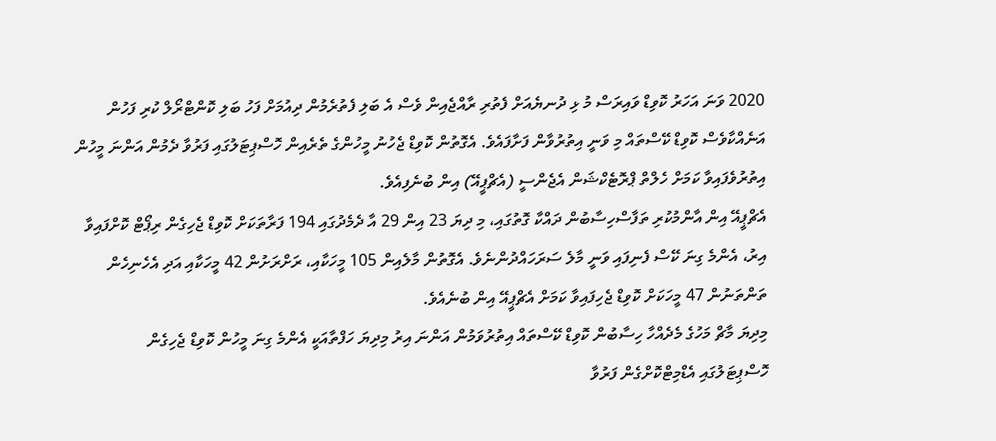2020 ވަނަ އަހަރު ކޮވިޑް ވައިރަސް މު ޅި ދުނޔެއަށް ފެތުރި ރާއްޖެއިން ވެސް އެ ބަލި ފެތުރެމުން ދިއުމަށް ފަހު ބަލި ކޮންޓްރޯލް ކުރި ފަހުން އަނެއްކާވެސް ކޮވިޑް ކޭސްތައް މި ވަނީ އިތުރުވާން ފަށާފައެވެ. އެގޮތުން ކޮވިޑް ޖެހުނު މީހުންގެ ތެރެއިން ހޮސްޕިޓަލުގައި ފަރުވާ ދެމުން އަންނަ މީހުން އިތުރުވެފައިވާ ކަމަށް ހެލްތް ޕްރޮޓެކްޝަން އެޖެންސީ (އެޗްޕީއޭ) އިން ބުނެފިއެވެ.
އެޗްޕީއޭ އިން އާންމުކުރި ތަފާސްހިސާބުން ދައްކާ ގޮތުގައި، މި ދިޔަ 23 އިން 29 އާ ދެމެދުގައި 194 ފަރާތަކަށް ކޮވިޑް ޖެހިގެން ރިޕޯޓް ކޮށްފައިވާ އިރު، އެންމެ ގިނަ ކޭސް ފެނިފައި ވަނީ މާލެ ސަރަހައްދުންނެވެ. އެގޮތުން މާލެއިން 105 މީހަކާއި، ރަށްރަށުން 42 މީހަކާއި އަދި އެހެނިހެން ތަންތަނުން 47 މީހަކަށް ކޮވިޑް ޖެހިފައިވާ ކަމަށް އެޗްޕީއޭ އިން ބުނެއެވެ.
މިދިޔަ މާޗް މަހުގެ މެދެއްހާ ހިސާބުން ކޮވިޑް ކޭސްތައް އިތުރުވަމުން އަންނަ އިރު މިދިޔަ ހަފްތާއަކީ އެންމެ ގިނަ މީހުން ކޮވިޑް ޖެހިގެން ހޮސްޕިޓަލުގައި އެޑްމިޓްކޮށްގެން ފަރުވާ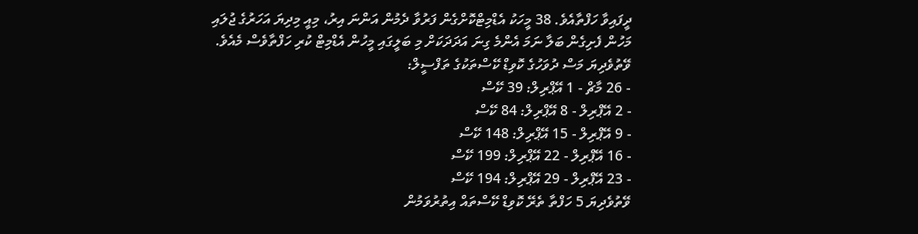ދީފައިވާ ހަފްތާއެވެ. 38 މީހަކު އެޑްމިޓްކޮށްގެން ފަރުވާ ދެމުން އަންނަ އިރު، މިއީ މިދިޔަ އަހަރުގެ ޖުލައި މަހުން ފެށިގެން ބަލާ ނަމަ އެންމެ ގިނަ އަދަދަކަށް މި ބަލީގައި މީހުން އެޑްމިޓް ކުރި ހަފްތާވެސް މެއެވެ.
ވޭތުވެދިޔަ މަސް ދުވަހުގެ ކޮވިޑް ކޭސްތަކުގެ ތަފްސީލް:
- 26 މާޗް - 1 އޭޕްރިލް: 39 ކޭސް
- 2 އޭޕްރިލް - 8 އޭޕްރިލް: 84 ކޭސް
- 9 އޭޕްރިލް - 15 އޭޕްރިލް: 148 ކޭސް
- 16 އޭޕްރިލް - 22 އޭޕްރިލް: 199 ކޭސް
- 23 އޭޕްރިލް - 29 އޭޕްރިލް: 194 ކޭސް
ވޭތުވެދިޔަ 5 ހަފްތާ ތެރޭ ކޮވިޑް ކޭސްތައް އިތުރުވަމުން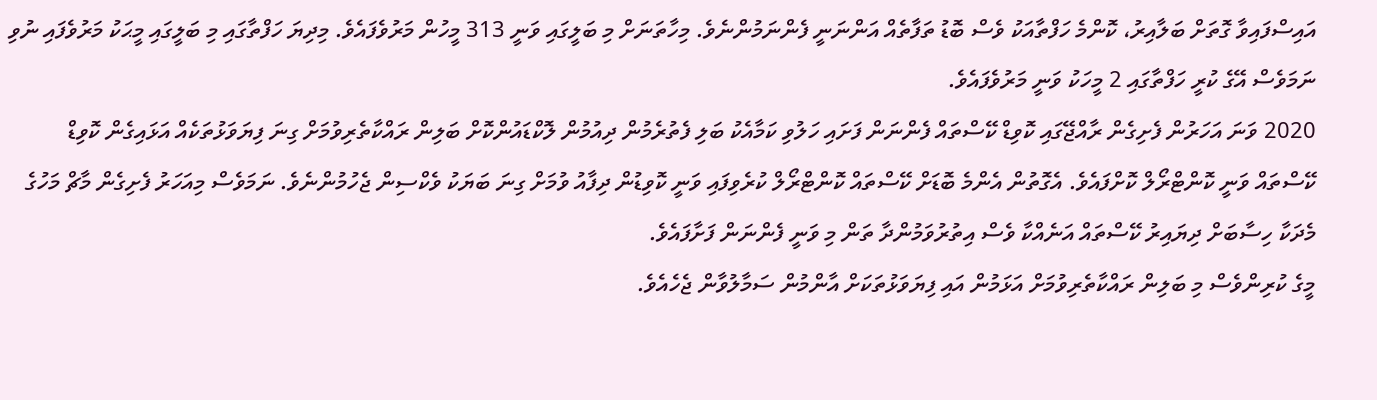އައިސްފައިވާ ގޮތަށް ބަލާއިރު، ކޮންމެ ހަފްތާއަކު ވެސް ބޮޑު ތަފާތެއް އަންނަނީ ފެންނަމުންނެވެ. މިހާތަނަށް މި ބަލީގައި ވަނީ 313 މީހުން މަރުވެފައެވެ. މިދިޔަ ހަފްތާގައި މި ބަލީގައި މީޙަކު މަރުވެފައި ނުވި ނަމަވެސް އޭގެ ކުރީ ހަފްތާގައި 2 މީހަކު ވަނީ މަރުވެފައެވެ.
2020 ވަނަ އަހަރުން ފެށިގެން ރާއްޖޭގައި ކޮވިޑް ކޭސްތައް ފެންނަން ފަށައި ހަލުވި ކަމާއެކު ބަލި ފެތުރެމުން ދިއުމުން ލޮކްޑައުންކޮށް ބަލިން ރައްކާތެރިވުމަށް ގިނަ ފިޔަވަޅުތަކެއް އަޅައިގެން ކޮވިޑް ކޭސްތައް ވަނީ ކޮންޓްރޯލް ކޮށްފައެވެ. އެގޮތުން އެންމެ ބޮޑަށް ކޭސްތައް ކޮންޓްރޯލް ކުރެވިފައި ވަނީ ކޮވިޑުން ދިފާއު ވުމަށް ގިނަ ބަޔަކު ވެކްސިން ޖެހުމުންނެވެ. ނަމަވެސް މިއަހަރު ފެށިގެން މާޗް މަހުގެ މެދަކާ ހިސާބަށް ދިޔައިރު ކޭސްތައް އަނެއްކާ ވެސް އިތުރުވަމުންދާ ތަން މި ވަނީ ފެންނަން ފަށާފައެވެ.
މީގެ ކުރިންވެސް މި ބަލިން ރައްކާތެރިވުމަށް އަޅަމުން އައި ފިޔަވަޅުތަކަށް އާންމުން ސަމާލުވާން ޖެހެއެވެ.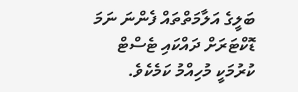ބަލީގެ އަލާމަތްތައް ފެންނަ ނަމަ ޑޮކްޓަރަށް ދައްކައި ޓެސްޓް ކުރުމަކީ މުހިއްމު ކަމެކެވެ.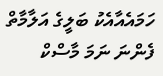ހަމައެއާއެކު ބަލީގެ އަލާމާތް ފެންނަ ނަމަ މާސްކް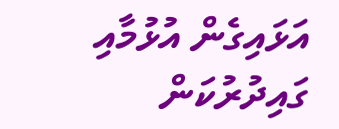އަޅައިގެން އުޅުމާއި ގައިދުރުކަން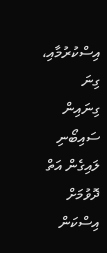އިސްކުރުމާއި، ގިނަ ގިނައިން ސައިބޯނި ލައިގެން އަތް ދޮވުމަށް އިސްކަން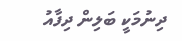ދިނުމަކީ ބަލިން ދިފާއު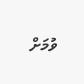ވުމަށް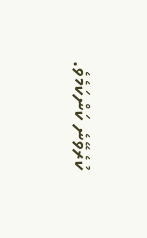ކުރެވޭނެ ކަންކަމެވެ.